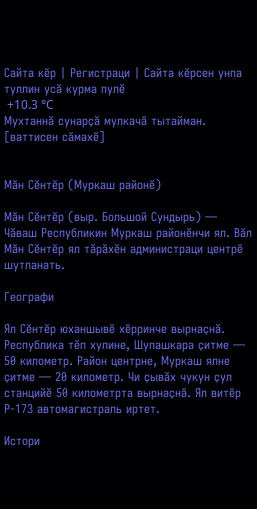Сайта кӗр | Регистраци | Сайта кӗрсен унпа туллин усӑ курма пулӗ
 +10.3 °C
Мухтаннӑ сунарҫӑ мулкачӑ тытайман.
[ваттисен сӑмахӗ]


Мӑн Сӗнтӗр (Муркаш районӗ)

Мӑн Сӗнтӗр (выр. Большой Сундырь) — Чӑваш Республикин Муркаш районӗнчи ял. Вӑл Мӑн Сӗнтӗр ял тӑрӑхӗн администраци центрӗ шутланать.

Географи

Ял Сӗнтӗр юханшывӗ хӗрринче вырнаҫнӑ. Республика тӗп хулине, Шупашкара ҫитме — 50 километр. Район центрне, Муркаш ялне ҫитме — 20 километр. Чи ҫывӑх чукун ҫул станцийӗ 50 километрта вырнаҫнӑ. Ял витӗр Р-173 автомагистраль иртет.

Истори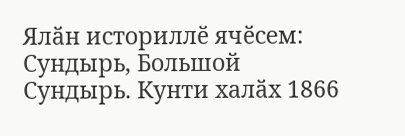Ялӑн историллӗ ячӗсем: Сундырь, Большой Сундырь. Кунти халӑх 1866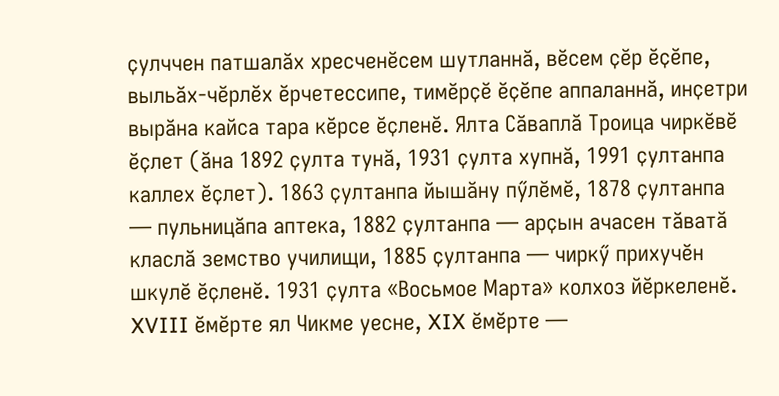ҫулччен патшалӑх хресченӗсем шутланнӑ, вӗсем ҫӗр ӗҫӗпе, выльӑх-чӗрлӗх ӗрчетессипе, тимӗрҫӗ ӗҫӗпе аппаланнӑ, инҫетри вырӑна кайса тара кӗрсе ӗҫленӗ. Ялта Сӑваплӑ Троица чиркӗвӗ ӗҫлет (ӑна 1892 ҫулта тунӑ, 1931 ҫулта хупнӑ, 1991 ҫултанпа каллех ӗҫлет). 1863 ҫултанпа йышӑну пӳлӗмӗ, 1878 ҫултанпа — пульницӑпа аптека, 1882 ҫултанпа — арҫын ачасен тӑватӑ класлӑ земство училищи, 1885 ҫултанпа — чиркӳ прихучӗн шкулӗ ӗҫленӗ. 1931 ҫулта «Восьмое Марта» колхоз йӗркеленӗ. XVIII ӗмӗрте ял Чикме уесне, XIX ӗмӗрте —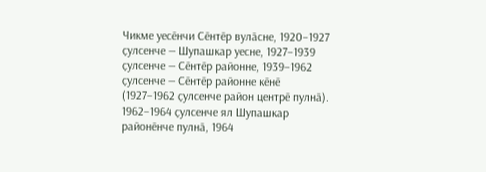Чикме уесӗнчи Сӗнтӗр вулӑсне, 1920–1927 ҫулсенче — Шупашкар уесне, 1927–1939 ҫулсенче — Сӗнтӗр районне, 1939–1962 ҫулсенче — Сӗнтӗр районне кӗнӗ (1927–1962 ҫулсенче район центрӗ пулнӑ). 1962–1964 ҫулсенче ял Шупашкар районӗнче пулнӑ, 1964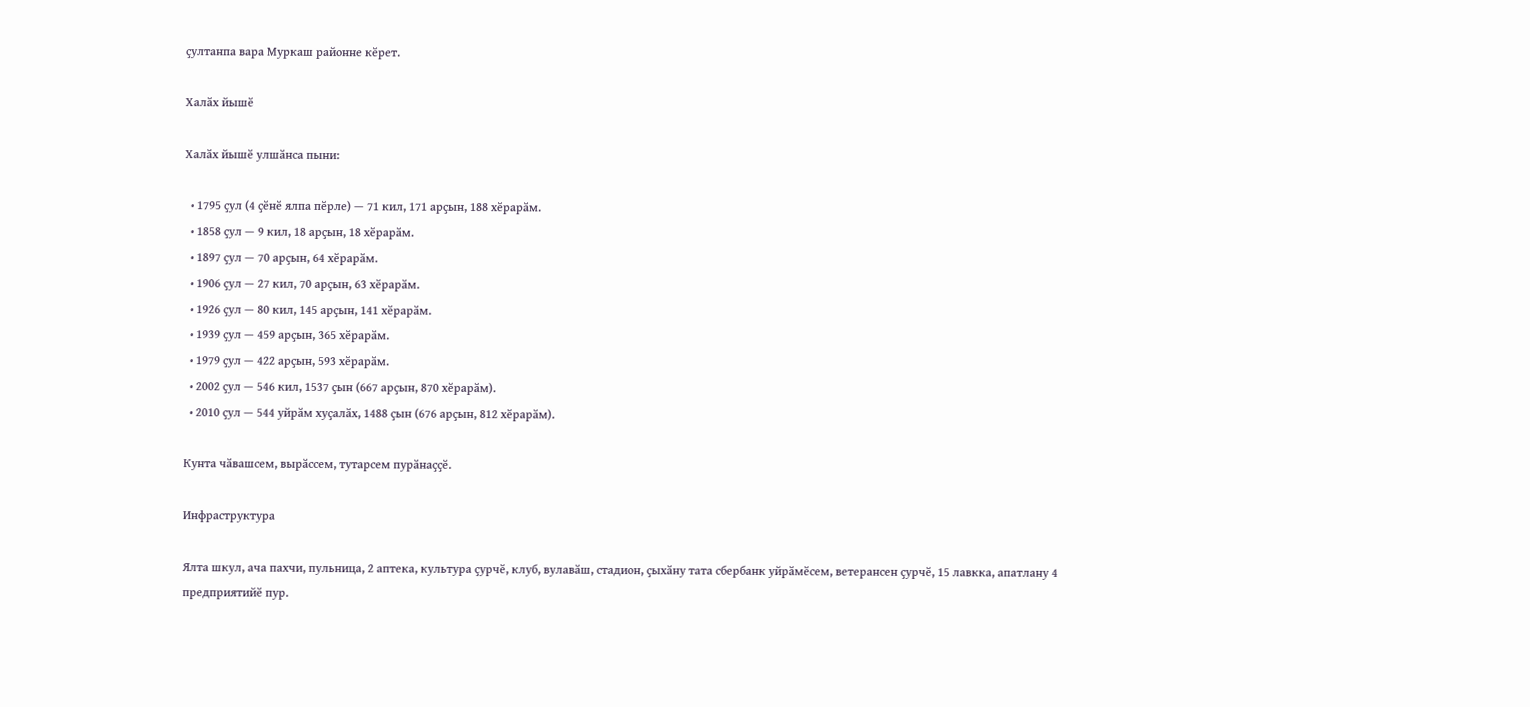ҫултанпа вара Муркаш районне кӗрет.

Халӑх йышӗ

Халӑх йышӗ улшӑнса пыни:

  • 1795 ҫул (4 ҫӗнӗ ялпа пӗрле) — 71 кил, 171 арҫын, 188 хӗрарӑм.
  • 1858 ҫул — 9 кил, 18 арҫын, 18 хӗрарӑм.
  • 1897 ҫул — 70 арҫын, 64 хӗрарӑм.
  • 1906 ҫул — 27 кил, 70 арҫын, 63 хӗрарӑм.
  • 1926 ҫул — 80 кил, 145 арҫын, 141 хӗрарӑм.
  • 1939 ҫул — 459 арҫын, 365 хӗрарӑм.
  • 1979 ҫул — 422 арҫын, 593 хӗрарӑм.
  • 2002 ҫул — 546 кил, 1537 ҫын (667 арҫын, 870 хӗрарӑм).
  • 2010 ҫул — 544 уйрӑм хуҫалӑх, 1488 ҫын (676 арҫын, 812 хӗрарӑм).

Кунта чӑвашсем, вырӑссем, тутарсем пурӑнаҫҫӗ.

Инфраструктура

Ялта шкул, ача пахчи, пульница, 2 аптека, культура ҫурчӗ, клуб, вулавӑш, стадион, ҫыхӑну тата сбербанк уйрӑмӗсем, ветерансен ҫурчӗ, 15 лавкка, апатлану 4 предприятийӗ пур.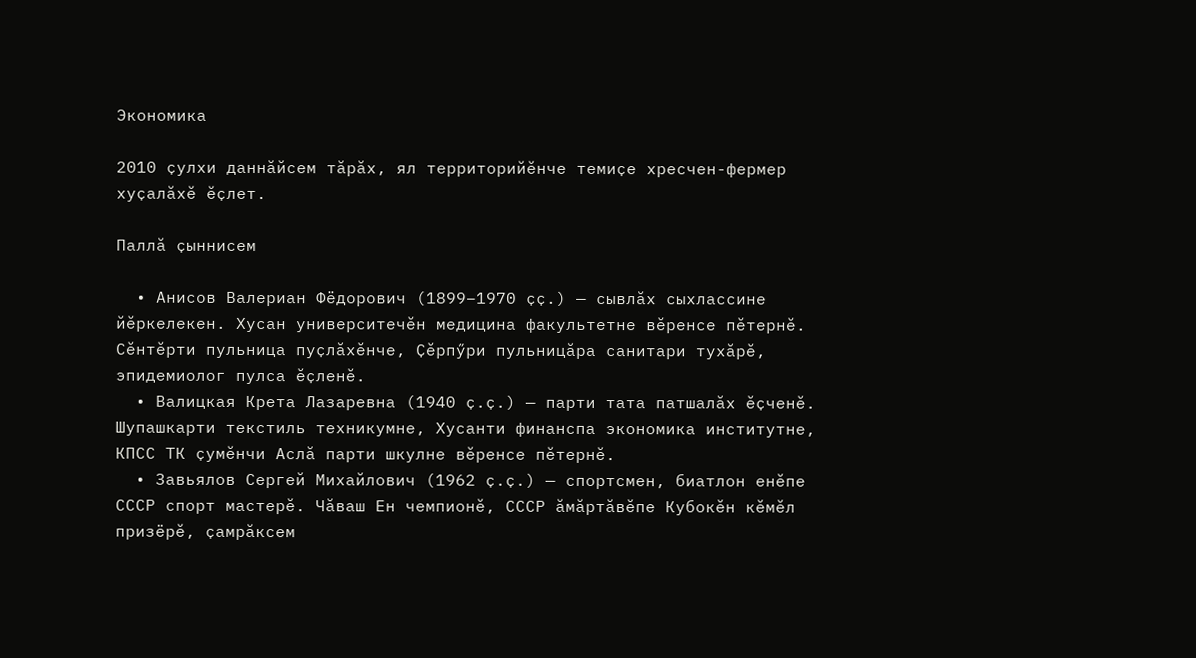Экономика

2010 ҫулхи даннӑйсем тӑрӑх, ял территорийӗнче темиҫе хресчен-фермер хуҫалӑхӗ ӗҫлет.

Паллӑ ҫыннисем

  • Анисов Валериан Фёдорович (1899–1970 ҫҫ.) — сывлӑх сыхлассине йӗркелекен. Хусан университечӗн медицина факультетне вӗренсе пӗтернӗ. Сӗнтӗрти пульница пуҫлӑхӗнче, Ҫӗрпӳри пульницӑра санитари тухӑрӗ, эпидемиолог пулса ӗҫленӗ.
  • Валицкая Крета Лазаревна (1940 ҫ.ҫ.) — парти тата патшалӑх ӗҫченӗ. Шупашкарти текстиль техникумне, Хусанти финанспа экономика институтне, КПСС ТК ҫумӗнчи Аслӑ парти шкулне вӗренсе пӗтернӗ.
  • Завьялов Сергей Михайлович (1962 ҫ.ҫ.) — спортсмен, биатлон енӗпе СССР спорт мастерӗ. Чӑваш Ен чемпионӗ, СССР ӑмӑртӑвӗпе Кубокӗн кӗмӗл призёрӗ, ҫамрӑксем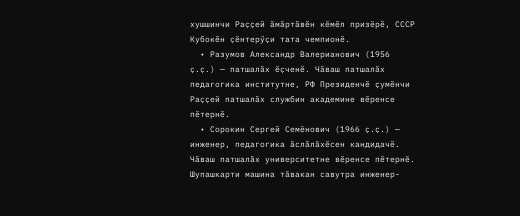хушшинчи Раҫҫей ӑмӑртӑвӗн кӗмӗл призёрӗ, СССР Кубокӗн ҫӗнтерӳҫи тата чемпионӗ.
  • Разумов Александр Валерианович (1956 ҫ.ҫ.) — патшалӑх ӗҫченӗ. Чӑваш патшалӑх педагогика институтне, РФ Президенчӗ ҫумӗнчи Раҫҫей патшалӑх службин академине вӗренсе пӗтернӗ.
  • Сорокин Сергей Семёнович (1966 ҫ.ҫ.) — инженер, педагогика ӑслӑлӑхӗсен кандидачӗ. Чӑваш патшалӑх университетне вӗренсе пӗтернӗ. Шупашкарти машина тӑвакан савутра инженер-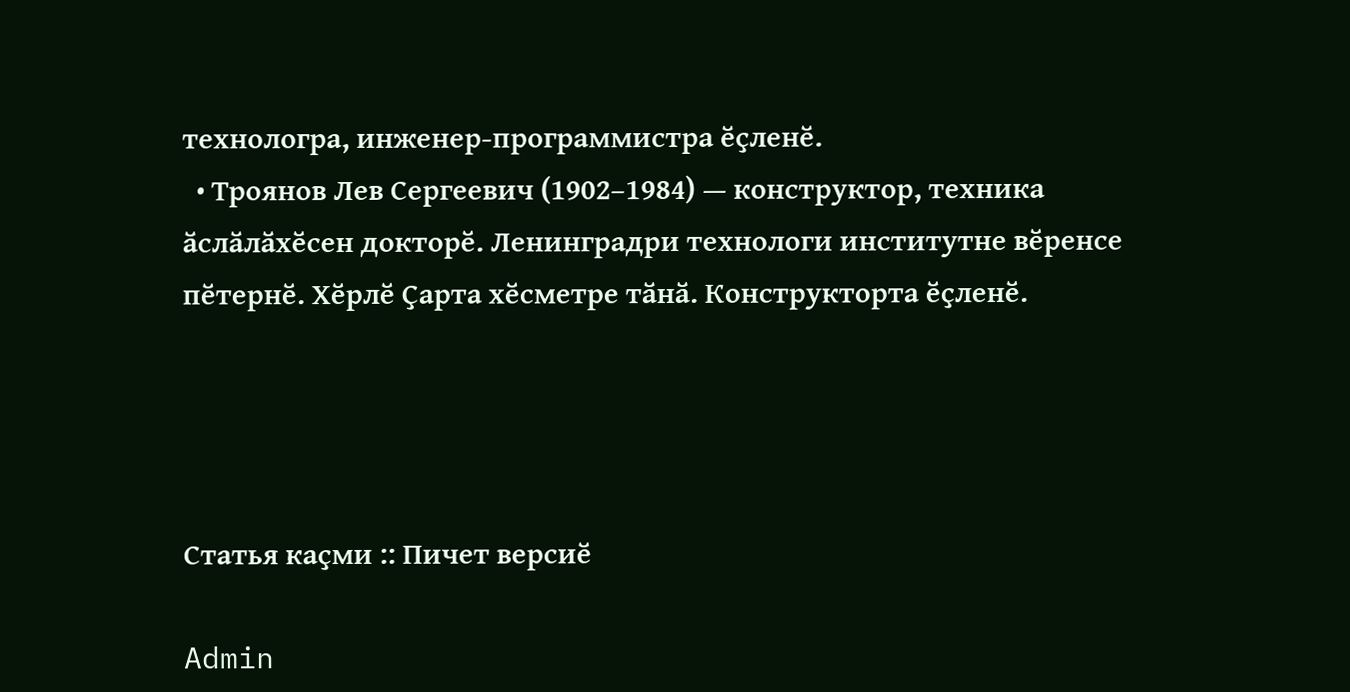технологра, инженер-программистра ӗҫленӗ.
  • Троянов Лев Сергеевич (1902–1984) — конструктор, техника ӑслӑлӑхӗсен докторӗ. Ленинградри технологи институтне вӗренсе пӗтернӗ. Хӗрлӗ Ҫарта хӗсметре тӑнӑ. Конструкторта ӗҫленӗ.




Статья каҫми :: Пичет версиӗ

Admin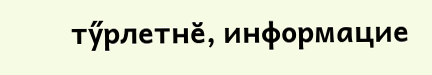тӳрлетнӗ, информацие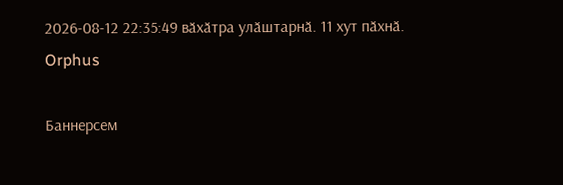2026-08-12 22:35:49 вӑхӑтра улӑштарнӑ. 11 хут пӑхнӑ.
Orphus

Баннерсем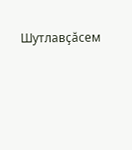Шутлавҫӑсем